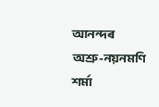আনন্দৰ অশ্ৰু-নয়নমণি শৰ্মা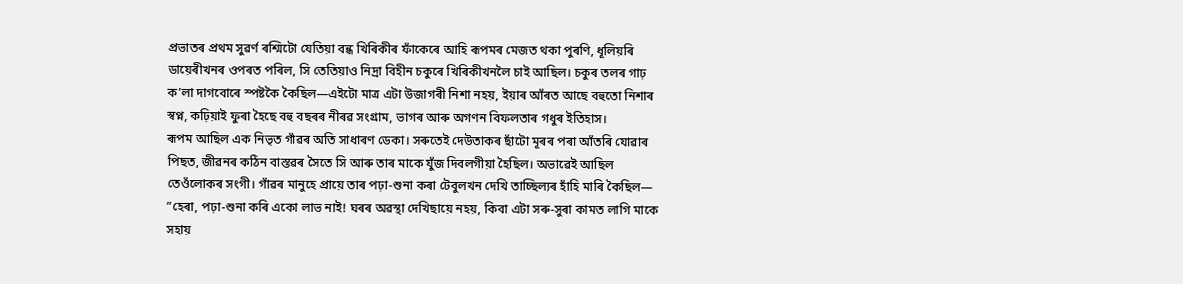প্ৰভাতৰ প্ৰথম সুৱৰ্ণ ৰশ্মিটো যেতিয়া বন্ধ খিৰিকীৰ ফাঁকেৰে আহি ৰূপমৰ মেজত থকা পুৰণি, ধূলিয়ৰি ডায়েৰীখনৰ ওপৰত পৰিল, সি তেতিয়াও নিদ্ৰা বিহীন চকুৰে খিৰিকীখনলৈ চাই আছিল। চকুৰ তলৰ গাঢ় ক’লা দাগবোৰে স্পষ্টকৈ কৈছিল—এইটো মাত্ৰ এটা উজাগৰী নিশা নহয়, ইয়াৰ আঁৰত আছে বহুতো নিশাৰ স্বপ্ন, কঢ়িয়াই ফুৰা হৈছে বহু বছৰৰ নীৰৱ সংগ্ৰাম, ভাগৰ আৰু অগণন বিফলতাৰ গধুৰ ইতিহাস।
ৰূপম আছিল এক নিভৃত গাঁৱৰ অতি সাধাৰণ ডেকা। সৰুতেই দেউতাকৰ ছাঁটো মূৰৰ পৰা আঁতৰি যোৱাৰ পিছত, জীৱনৰ কঠিন বাস্তৱৰ সৈতে সি আৰু তাৰ মাকে যুঁজ দিবলগীয়া হৈছিল। অভাৱেই আছিল তেওঁলোকৰ সংগী। গাঁৱৰ মানুহে প্ৰায়ে তাৰ পঢ়া-শুনা কৰা টেবুলখন দেখি তাচ্ছিল্যৰ হাঁহি মাৰি কৈছিল—
”হেৰা, পঢ়া-শুনা কৰি একো লাভ নাই! ঘৰৰ অৱস্থা দেখিছায়ে নহয়, কিবা এটা সৰু-সুৰা কামত লাগি মাকে সহায়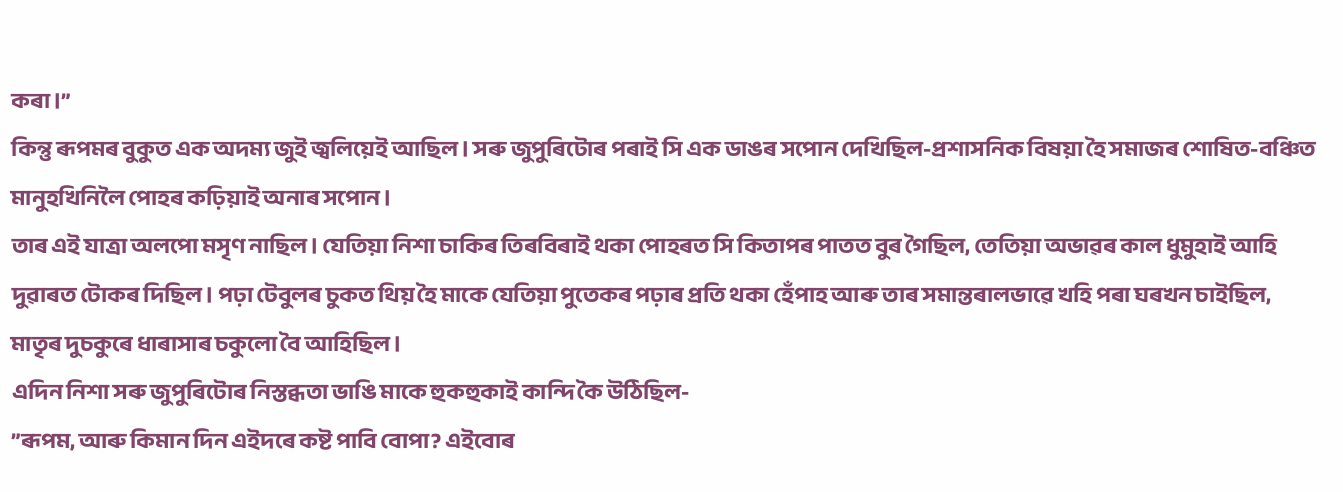কৰা।”
কিন্তু ৰূপমৰ বুকুত এক অদম্য জুই জ্বলিয়েই আছিল। সৰু জুপুৰিটোৰ পৰাই সি এক ডাঙৰ সপোন দেখিছিল-প্ৰশাসনিক বিষয়া হৈ সমাজৰ শোষিত-বঞ্চিত মানুহখিনিলৈ পোহৰ কঢ়িয়াই অনাৰ সপোন।
তাৰ এই যাত্ৰা অলপো মসৃণ নাছিল। যেতিয়া নিশা চাকিৰ তিৰবিৰাই থকা পোহৰত সি কিতাপৰ পাতত বুৰ গৈছিল, তেতিয়া অভাৱৰ কাল ধুমুহাই আহি দুৱাৰত টোকৰ দিছিল। পঢ়া টেবুলৰ চুকত থিয় হৈ মাকে যেতিয়া পুতেকৰ পঢ়াৰ প্ৰতি থকা হেঁপাহ আৰু তাৰ সমান্তৰালভাৱে খহি পৰা ঘৰখন চাইছিল, মাতৃৰ দুচকুৰে ধাৰাসাৰ চকুলো বৈ আহিছিল।
এদিন নিশা সৰু জুপুৰিটোৰ নিস্তব্ধতা ভাঙি মাকে হুকহুকাই কান্দি কৈ উঠিছিল-
”ৰূপম, আৰু কিমান দিন এইদৰে কষ্ট পাবি বোপা? এইবোৰ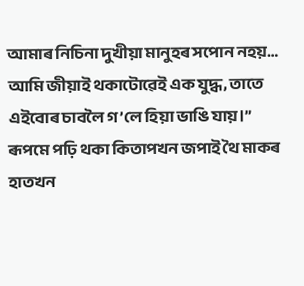আমাৰ নিচিনা দুখীয়া মানুহৰ সপোন নহয়… আমি জীয়াই থকাটোৱেই এক যুদ্ধ, তাতে এইবোৰ চাবলৈ গ’লে হিয়া ভাঙি যায়।”
ৰূপমে পঢ়ি থকা কিতাপখন জপাই থৈ মাকৰ হাতখন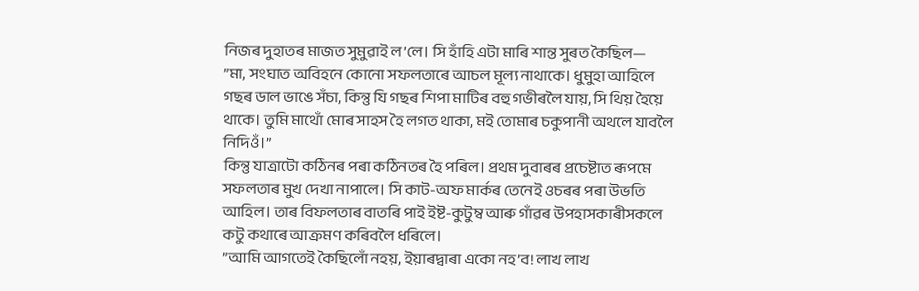নিজৰ দুহাতৰ মাজত সুমুৱাই ল’লে। সি হাঁহি এটা মাৰি শান্ত সুৰত কৈছিল—
”মা, সংঘাত অবিহনে কোনো সফলতাৰে আচল মূল্য নাথাকে। ধুমুহা আহিলে গছৰ ডাল ভাঙে সঁচা, কিন্তু যি গছৰ শিপা মাটিৰ বহু গভীৰলৈ যায়, সি থিয় হৈয়ে থাকে। তুমি মাথোঁ মোৰ সাহস হৈ লগত থাকা, মই তোমাৰ চকুপানী অথলে যাবলৈ নিদিওঁ।”
কিন্তু যাত্ৰাটো কঠিনৰ পৰা কঠিনতৰ হৈ পৰিল। প্ৰথম দুবাৰৰ প্ৰচেষ্টাত ৰূপমে সফলতাৰ মুখ দেখা নাপালে। সি কাট-অফ মাৰ্কৰ তেনেই ওচৰৰ পৰা উভতি আহিল। তাৰ বিফলতাৰ বাতৰি পাই ইষ্ট-কুটুম্ব আৰু গাঁৱৰ উপহাসকাৰীসকলে কটু কথাৰে আক্ৰমণ কৰিবলৈ ধৰিলে।
”আমি আগতেই কৈছিলোঁ নহয়, ইয়াৰদ্বাৰা একো নহ’ব! লাখ লাখ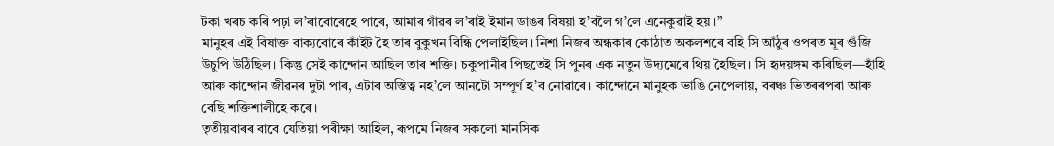টকা খৰচ কৰি পঢ়া ল’ৰাবোৰেহে পাৰে, আমাৰ গাঁৱৰ ল’ৰাই ইমান ডাঙৰ বিষয়া হ’বলৈ গ’লে এনেকুৱাই হয়।”
মানুহৰ এই বিষাক্ত বাক্যবোৰে কাঁইট হৈ তাৰ বুকুখন বিন্ধি পেলাইছিল। নিশা নিজৰ অন্ধকাৰ কোঠাত অকলশৰে বহি সি আঁঠুৰ ওপৰত মূৰ গুঁজি উচুপি উঠিছিল। কিন্তু সেই কান্দোন আছিল তাৰ শক্তি। চকুপানীৰ পিছতেই সি পুনৰ এক নতুন উদ্যমেৰে থিয় হৈছিল। সি হৃদয়ঙ্গম কৰিছিল—হাঁহি আৰু কান্দোন জীৱনৰ দুটা পাৰ, এটাৰ অস্তিত্ব নহ’লে আনটো সম্পূৰ্ণ হ’ব নোৱাৰে। কান্দোনে মানুহক ভাঙি নেপেলায়, বৰঞ্চ ভিতৰৰপৰা আৰু বেছি শক্তিশালীহে কৰে।
তৃতীয়বাৰৰ বাবে যেতিয়া পৰীক্ষা আহিল, ৰূপমে নিজৰ সকলো মানসিক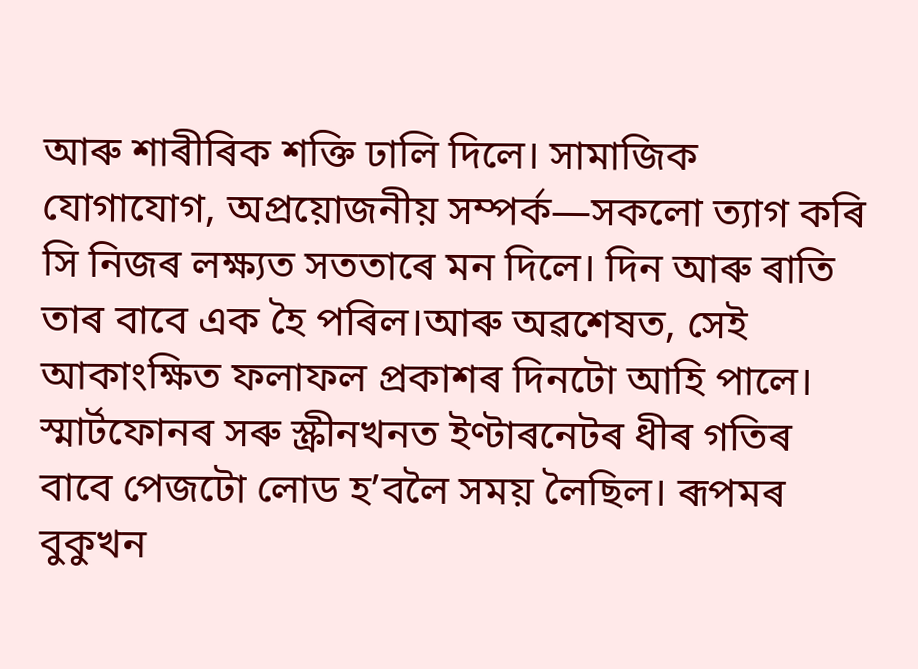আৰু শাৰীৰিক শক্তি ঢালি দিলে। সামাজিক যোগাযোগ, অপ্ৰয়োজনীয় সম্পৰ্ক—সকলো ত্যাগ কৰি সি নিজৰ লক্ষ্যত সততাৰে মন দিলে। দিন আৰু ৰাতি তাৰ বাবে এক হৈ পৰিল।আৰু অৱশেষত, সেই আকাংক্ষিত ফলাফল প্ৰকাশৰ দিনটো আহি পালে।
স্মাৰ্টফোনৰ সৰু স্ক্ৰীনখনত ইণ্টাৰনেটৰ ধীৰ গতিৰ বাবে পেজটো লোড হ’বলৈ সময় লৈছিল। ৰূপমৰ বুকুখন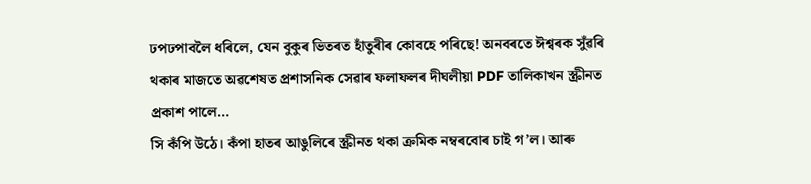ঢপঢপাবলৈ ধৰিলে, যেন বুকুৰ ভিতৰত হাঁতুৰীৰ কোবহে পৰিছে! অনবৰতে ঈশ্বৰক সুঁৱৰি থকাৰ মাজতে অৱশেষত প্ৰশাসনিক সেৱাৰ ফলাফলৰ দীঘলীয়া PDF তালিকাখন স্ক্ৰীনত প্ৰকাশ পালে…
সি কঁপি উঠে। কঁপা হাতৰ আঙুলিৰে স্ক্ৰীনত থকা ক্ৰমিক নম্বৰবোৰ চাই গ’ল। আৰু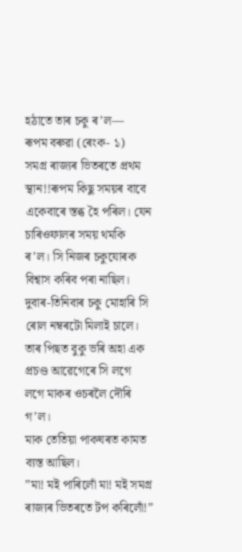হঠাতে তাৰ চকু ৰ’ল—
ৰূপম বৰুৱা (ৰেংক- ১)
সমগ্ৰ ৰাজ্যৰ ভিতৰতে প্ৰথম স্থান!!ৰূপম কিছু সময়ৰ বাবে একেবাৰে স্তব্ধ হৈ পৰিল। যেন চাৰিওফালৰ সময় থমকি ৰ’ল। সি নিজৰ চকুযোৰক বিশ্বাস কৰিব পৰা নাছিল। দুবাৰ-তিনিবাৰ চকু মোহাৰি সি ৰোল নম্বৰটো মিলাই চালে। তাৰ পিছত বুকু ভৰি অহা এক প্ৰচণ্ড আৱেগেৰে সি লগে লগে মাকৰ ওচৰলৈ দৌৰি গ’ল।
মাক তেতিয়া পাকঘৰত কামত ব্যস্ত আছিল।
”মা! মই পাৰিলোঁ মা! মই সমগ্ৰ ৰাজ্যৰ ভিতৰতে টপ কৰিলোঁ!”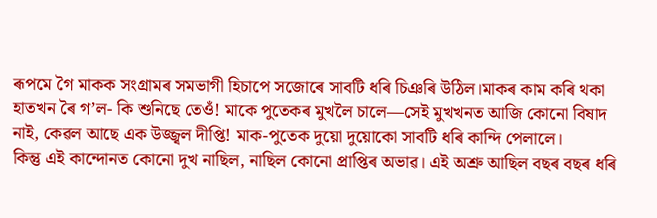ৰূপমে গৈ মাকক সংগ্ৰামৰ সমভাগী হিচাপে সজোৰে সাবটি ধৰি চিঞৰি উঠিল।মাকৰ কাম কৰি থকা হাতখন ৰৈ গ’ল- কি শুনিছে তেওঁ! মাকে পুতেকৰ মুখলৈ চালে—সেই মুখখনত আজি কোনো বিষাদ নাই, কেৱল আছে এক উজ্জ্বল দীপ্তি! মাক-পুতেক দুয়ো দুয়োকো সাবটি ধৰি কান্দি পেলালে।
কিন্তু এই কান্দোনত কোনো দুখ নাছিল, নাছিল কোনো প্ৰাপ্তিৰ অভাৱ। এই অশ্ৰু আছিল বছৰ বছৰ ধৰি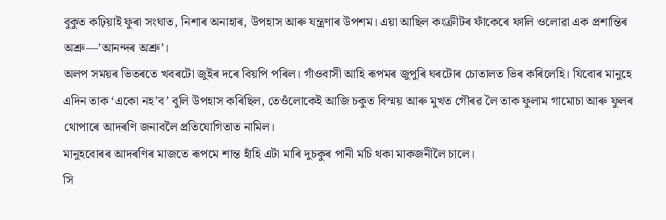বুকুত কঢ়িয়াই ফুৰা সংঘাত, নিশাৰ অনাহাৰ, উপহাস আৰু যন্ত্ৰণাৰ উপশম। এয়া আছিল কংক্ৰীটৰ ফাঁকেৰে ফালি ওলোৱা এক প্ৰশান্তিৰ অশ্ৰু—’আনন্দৰ অশ্ৰু’।
অলপ সময়ৰ ভিতৰতে খবৰটো জুইৰ দৰে বিয়পি পৰিল। গাঁওবাসী আহি ৰূপমৰ জুপুৰি ঘৰটোৰ চোতালত ভিৰ কৰিলেহি। যিবোৰ মানুহে এদিন তাক ‘একো নহ’ব’ বুলি উপহাস কৰিছিল, তেওঁলোকেই আজি চকুত বিস্ময় আৰু মুখত গৌৰৱ লৈ তাক ফুলাম গামোচা আৰু ফুলৰ থোপাৰে আদৰণি জনাবলৈ প্ৰতিযোগিতাত নামিল।
মানুহবোৰৰ আদৰণিৰ মাজতে ৰূপমে শান্ত হাঁহি এটা মাৰি দুচকুৰ পানী মচি থকা মাকজনীলৈ চালে।
সি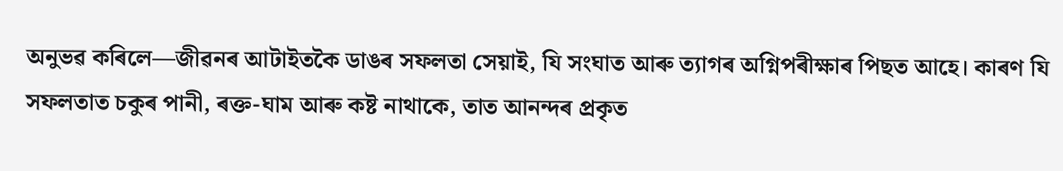অনুভৱ কৰিলে—জীৱনৰ আটাইতকৈ ডাঙৰ সফলতা সেয়াই, যি সংঘাত আৰু ত্যাগৰ অগ্নিপৰীক্ষাৰ পিছত আহে। কাৰণ যি সফলতাত চকুৰ পানী, ৰক্ত-ঘাম আৰু কষ্ট নাথাকে, তাত আনন্দৰ প্ৰকৃত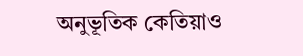অনুভূতিক কেতিয়াও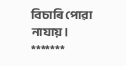বিচাৰি পোৱা নাযায়।
*******